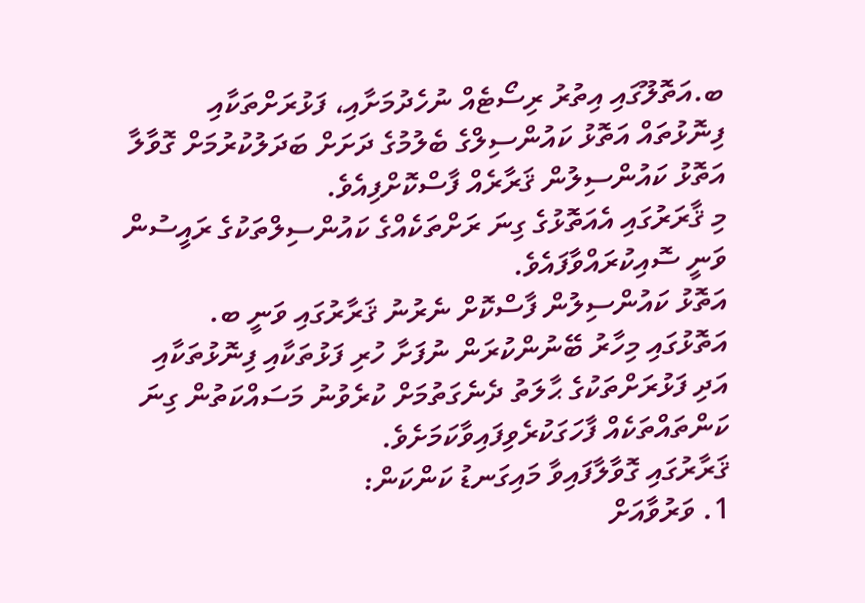ބ.އަތޮލޫގައި އިތުރު ރިސޯޓެއް ނުހެދުމަށާއި، ފަޅުރަށްތަކާއި ފިނޮޅުތައް އަތޮޅު ކައުންސިލްގެ ބެލުމުގެ ދަށަށް ބަދަލުކުރުމަށް ގޮވާލާ އަތޮޅު ކައުންސިލުން ޤަރާރެއް ފާސްކޮށްފިއެވެ.
މި ޤާރަރުގައި އެއަތޮޅުގެ ގިނަ ރަށްތަކެއްގެ ކައުންސިލްތަކުގެ ރައީސުން ވަނީ ސޮއިކުރައްވާފައެވެ.
އަތޮޅު ކައުންސިލުން ފާސްކޮށް ނެރުނު ޤަރާރުގައި ވަނީ ބ. އަތޮޅުގައި މިހާރު ބޭނުންކުރަން ނުފަށާ ހުރި ފަޅުތަކާއި ފިނޮޅުތަކާއި އަދި ފަޅުރަށްތަކުގެ ޙާލަތު ދެނެގަތުމަށް ކުރެވުނު މަސައްކަތުން ގިނަ ކަންތައްތަކެއް ފާހަގަކުރެވިފައިވާކަމަށެވެ.
ޤަރާރުގައި ގޮވާލާފައިވާ މައިގަނޑު ކަންކަން:
1. ވަރުވާއަށް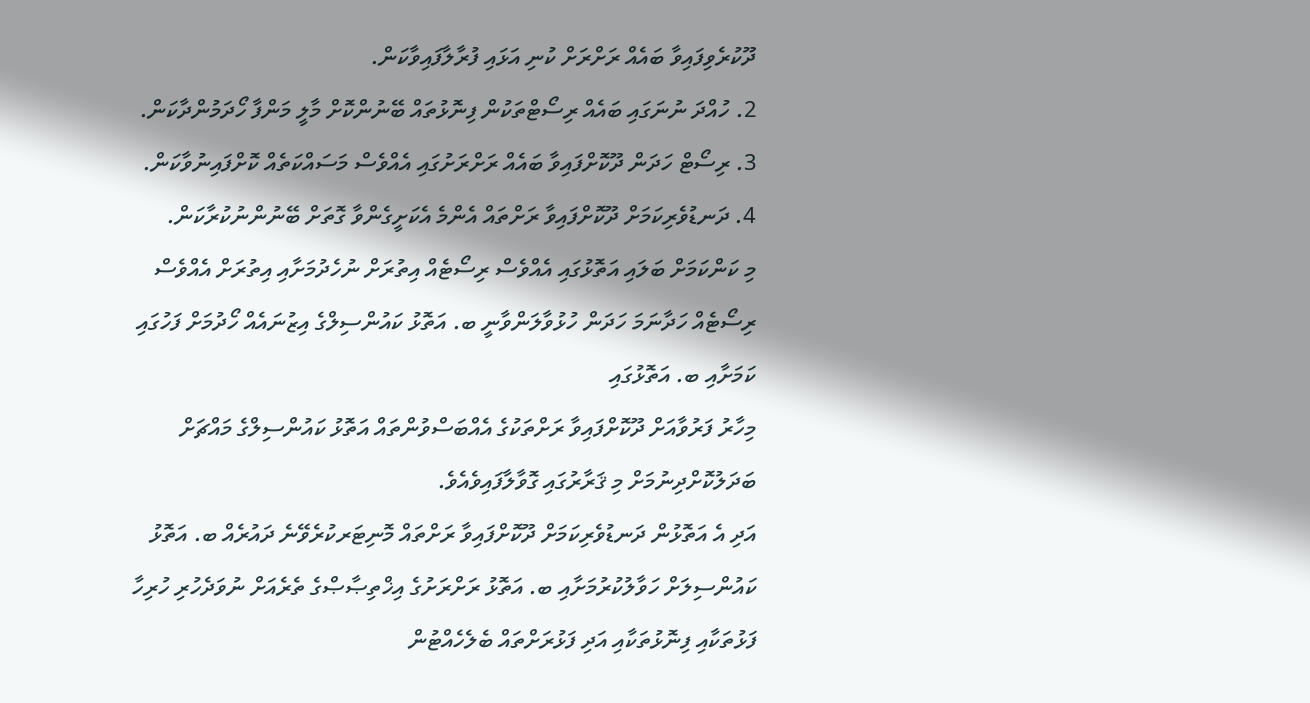ދޫކުރެވިފައިވާ ބައެއް ރަށްރަށް ކުނި އަޅައި ފުރާލާފައިވާކަން.
2. ހުއްދަ ނުނަގައި ބައެއް ރިސޯޓްތަކުން ފިނޮޅުތައް ބޭނުންކޮށް މާލީ މަންފާ ހޯދަމުންދާކަން.
3. ރިސޯޓް ހަދަން ދޫކޮށްފައިވާ ބައެއް ރަށްރަށުގައި އެއްވެސް މަސައްކަތެއް ކޮށްފައިނުވާކަން.
4. ދަނޑުވެރިކަމަށް ދޫކޮށްފައިވާ ރަށްތައް އެންމެ އެކަށީގެންވާ ގޮތަށް ބޭނުންނުކުރާކަން.
މި ކަންކަމަށް ބަލައި އަތޮޅުގައި އެއްވެސް ރިސޯޓެއް އިތުރަށް ނުހެދުމަށާއި އިތުރަށް އެއްވެސް ރިސޯޓެއް ހަދާނަމަ ހަދަން ހުޅުވާލަންވާނީ ބ. އަތޮޅު ކައުންސިލްގެ އިޒުނައެއް ހޯދުމަށް ފަހުގައި ކަމަށާއި ބ. އަތޮޅުގައި
މިހާރު ފަރުވާއަށް ދޫކޮށްފައިވާ ރަށްތަކުގެ އެއްބަސްވުންތައް އަތޮޅު ކައުންސިލްގެ މައްޗަށް ބަދަލުކޮށްދިނުމަށް މި ޤަރާރުގައި ގޮވާލާފައިވެއެވެ.
އަދި އެ އަތޮޅުން ދަނޑުވެރިކަމަށް ދޫކޮށްފައިވާ ރަށްތައް މޮނިޓަރކުރެވޭނެ ދައުރެއް ބ. އަތޮޅު ކައުންސިލަށް ހަވާލުކުރުމަށާއި ބ. އަތޮޅު ރަށްރަށުގެ އިޚްތިޞާޞްގެ ތެރެއަށް ނުވަދެހުރި ހުރިހާ ފަޅުތަކާއި ފިނޮޅުތަކާއި އަދި ފަޅުރަށްތައް ބެލެހެއްޓުން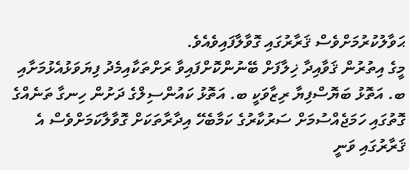ޙަވާލުކުރުމަށްވެސް ޤަރާރުގައި ގޮވާލާފައިވެއެވެ.
މީގެ އިތުރުން ޤަވާއިދާ ޚިލާފަށް ބޭނުންކޮށްފައިވާ ރަށްތަކާއިމެދު ފިޔަވަޅުއެޅުމަށާއި ބ. އަތޮޅު ބަޔޮސްފިޔާ ރިޒާވަކީ ބ. އަތޮޅު ކައުންސިލްގެ ދަށުން ހިނގާ ތަނެއްގެ ގޮތުގައި ހަމަޖެއްސުމަށް ސަރުކާރުގެ ކަމާބެހޭ އިދާރާތަކަށް ގޮވާލާކަމަށްވެސް އެ ޤަރާރުގައި ވަނީ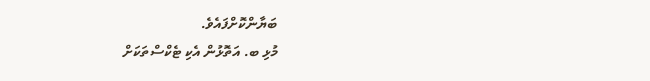ބަޔާންކޮށްފައެވެ.
މުޅި ބ. އަތޮޅުން އެކި ޓެކްސްތަކަށް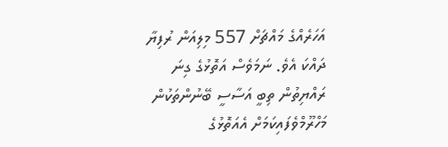އަހަރެއްގެ މައްޗަށް 557 މިލިއަން ރުފިޔާ ދައްކަ އެވެ. ނަމަވެސް އަތޮޅުގެ ގިނަ ރައްޔިތުން ތިބީ އަސާސީ ބޭނުންތަކުން މަހްރޫމްވެފައިކަމަށް އެއަތޮޅުގެ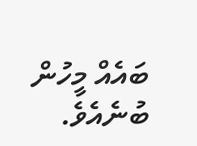ބައެއް މީހުން ބުނެއެވެ.